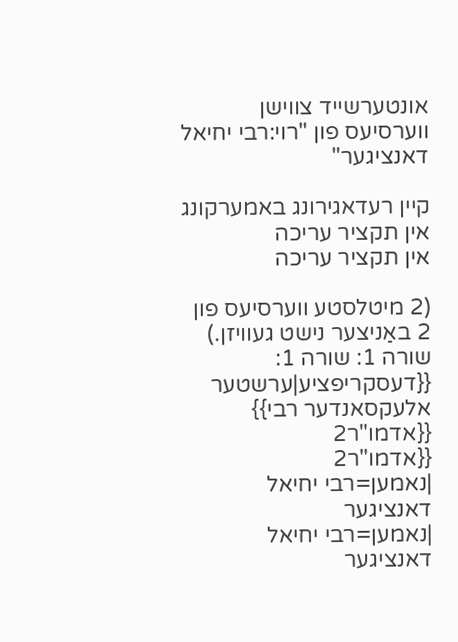אונטערשייד צווישן ווערסיעס פון "רוי:רבי יחיאל דאנציגער"

קיין רעדאגירונג באמערקונג
אין תקציר עריכה
אין תקציר עריכה

(2 מיטלסטע ווערסיעס פון 2 באַניצער נישט געוויזן.)
שורה 1: שורה 1:
{{דעסקריפציע|ערשטער אלעקסאנדער רבי}}
{{אדמו"ר2
{{אדמו"ר2
|נאמען=רבי יחיאל דאנציגער
|נאמען=רבי יחיאל דאנציגער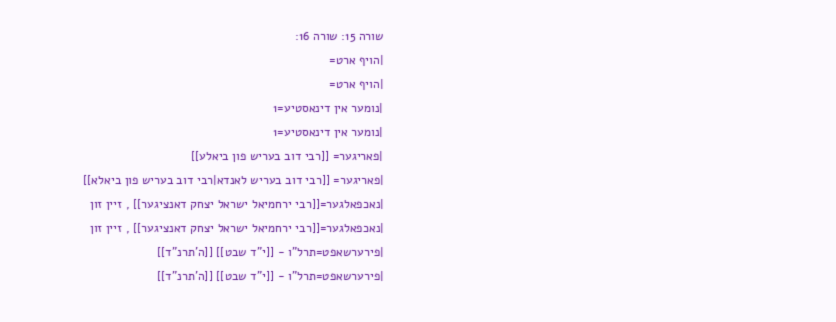שורה 15: שורה 16:
|הויף ארט=
|הויף ארט=
|נומער אין דינאסטיע=1
|נומער אין דינאסטיע=1
|פאריגער= [[רבי דוב בעריש פון ביאלע]]
|פאריגער= [[רבי דוב בעריש לאנדא|רבי דוב בעריש פון ביאלא]]
|נאכפאלגער=[[רבי ירחמיאל ישראל יצחק דאנציגער]] , זיין זון
|נאכפאלגער=[[רבי ירחמיאל ישראל יצחק דאנציגער]] , זיין זון
|פירערשאפט=תרל"ו - [[י"ד שבט]] [[ה'תרנ"ד]]
|פירערשאפט=תרל"ו - [[י"ד שבט]] [[ה'תרנ"ד]]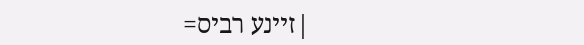|זיינע רביס=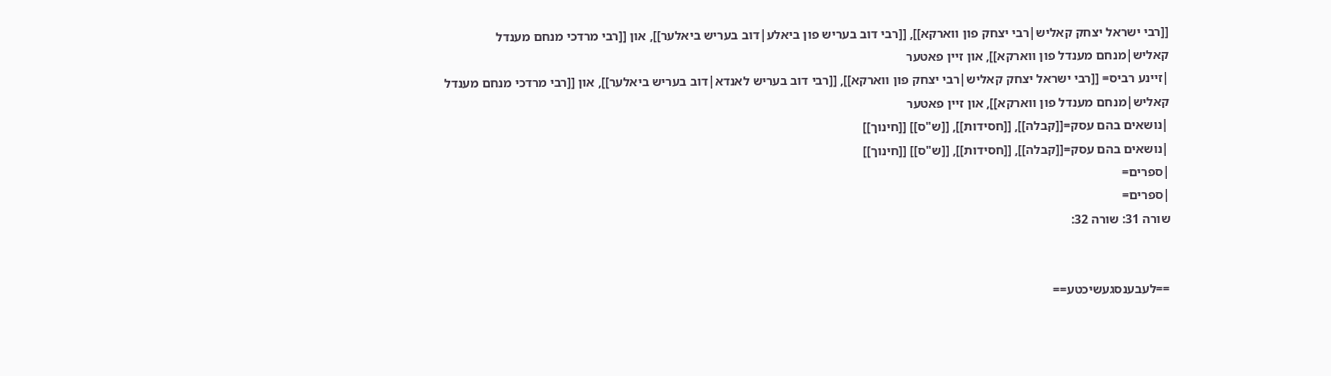[[רבי ישראל יצחק קאליש|רבי יצחק פון ווארקא]], [[רבי דוב בעריש פון ביאלע|דוב בעריש ביאלער]], און [[רבי מרדכי מנחם מענדל קאליש|מנחם מענדל פון ווארקא]], און זיין פאטער
|זיינע רביס= [[רבי ישראל יצחק קאליש|רבי יצחק פון ווארקא]], [[רבי דוב בעריש לאנדא|דוב בעריש ביאלער]], און [[רבי מרדכי מנחם מענדל קאליש|מנחם מענדל פון ווארקא]], און זיין פאטער
|נושאים בהם עסק=[[קבלה]], [[חסידות]], [[ש"ס]] [[חינוך]]
|נושאים בהם עסק=[[קבלה]], [[חסידות]], [[ש"ס]] [[חינוך]]
|ספרים=
|ספרים=
שורה 31: שורה 32:


==לעבענסגעשיכטע==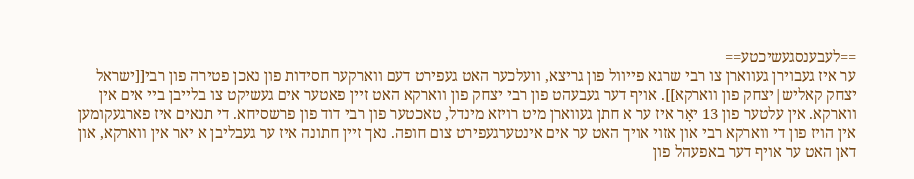==לעבענסגעשיכטע==
ער איז געבוירן געווארן צו רבי שרגא פייוול פון גריצא, וועלכער האט געפירט דעם ווארקער חסידות פון נאכן פטירה פון רבי[[ישראל יצחק קאליש|יצחק פון ווארקא]]. אויף דער געבעהט פון רבי יצחק פון ווארקא האט זיין פאטער אים געשיקט צו בלייבן ביי אים אין ווארקא. אין עלטער פון 13 יאָר איז ער א חתן געווארן מיט רויזא מינדל, טאכטער פון רבי דוד פון פרשסיחא. די תנאים איז פארגעקומען אין הויז פון די ווארקא רבי און אזוי אויך האט ער אים אינטערגעפירט צום חופה. נאך זיין חתונה איז ער געבליבן א יאר אין װארקא, און דאן האט ער אויף דער באפעהל פון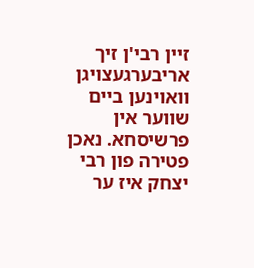זיין רבי'ן זיך אריבערגעצויגן װאוינען ביים שווער אין פרשיסחא. נאכן פטירה פון רבי יצחק איז ער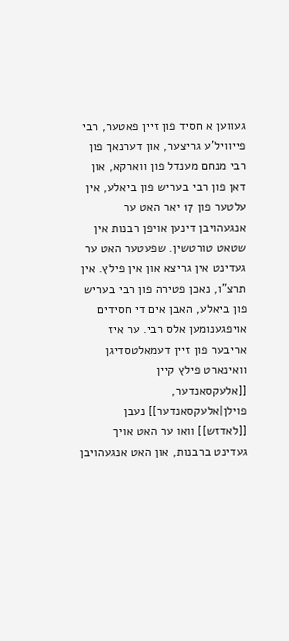געווען א חסיד פון זיין פאטער, רבי פייוויל'ע גריצער, און דערנאך פון רבי מנחם מענדל פון ווארקא, און דאן פון רבי בעריש פון ביאלע, אין עלטער פון 17 יאר האט ער אנגעהויבן דינען אויפן רבנות אין שטאט טורטשין. שפעטער האט ער געדינט אין גריצא און אין פילץ. אין תרצ"ו, נאכן פטירה פון רבי בעריש פון ביאלע, האבן אים די חסידים אויפגענומען אלס רבי. ער איז אריבער פון זיין דעמאלטסדיגן וואינארט פילץ קיין [[אלעקסאנדער, פוילן|אלעקסאנדער]] נעבן [[לאדזש]] וואו ער האט אויך געדינט ברבנות, און האט אנגעהויבן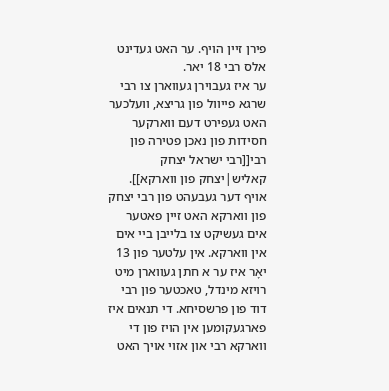פירן זיין הויף. ער האט געדינט אלס רבי 18 יאר.
ער איז געבוירן געווארן צו רבי שרגא פייוול פון גריצא, וועלכער האט געפירט דעם ווארקער חסידות פון נאכן פטירה פון רבי[[רבי ישראל יצחק קאליש|יצחק פון ווארקא]]. אויף דער געבעהט פון רבי יצחק פון ווארקא האט זיין פאטער אים געשיקט צו בלייבן ביי אים אין ווארקא. אין עלטער פון 13 יאָר איז ער א חתן געווארן מיט רויזא מינדל, טאכטער פון רבי דוד פון פרשסיחא. די תנאים איז פארגעקומען אין הויז פון די ווארקא רבי און אזוי אויך האט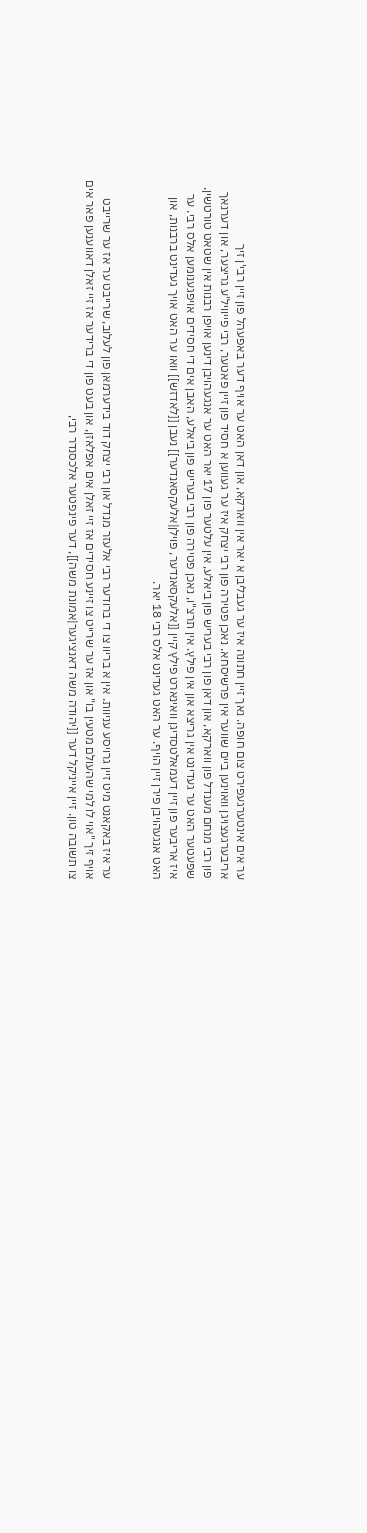ער אים אינטערגעפירט צום חופה. נאך זיין חתונה איז ער געבליבן א יאר אין װארקא, און דאן האט ער אויף דער באפעהל פון זיין רבי'ן זיך אריבערגעצויגן װאוינען ביים שווער אין פרשיסחא. נאכן פטירה פון רבי יצחק איז ער געווען א חסיד פון זיין פאטער, רבי פייוויל'ע גריצער, און דערנאך פון רבי מנחם מענדל פון ווארקא, און דאן פון רבי בעריש פון ביאלע, אין עלטער פון 17 יאר האט ער אנגעהויבן דינען אויפן רבנות אין שטאט טורטשין. שפעטער האט ער געדינט אין גריצא און אין פילץ. אין תרצ"ו, נאכן פטירה פון רבי בעריש פון ביאלע, האבן אים די חסידים אויפגענומען אלס רבי. ער איז אריבער פון זיין דעמאלטסדיגן וואינארט פילץ קיין [[אלעקסאנדער, פוילן|אלעקסאנדער]] נעבן [[לאדזש]] וואו ער האט אויך געדינט ברבנות, און האט אנגעהויבן פירן זיין הויף. ער האט געדינט אלס רבי 18 יאר.


ער איז באקאנט מיט זיין גרויסע עניוות. אין א בריוו צו די ברודער רבי אלעזר מנדל און רבי יצחק דוד בידערמאן פון לעלוב, שרייבט ער אז ער שרייבט אויף זיך "אוי לו למי שהעולם מטעין בו" און אז ער שרייט צו זיינע חסידים אז זיי זאלן אים אפלאזן, און בעט פון די ברידער אז זיי זאלן דאווענען פאר אים צו תשובה טון. זיין אייניקל דער [[יהודה משה דאנציגער|אמונת משה]], דער פינפטער אלכסנדר רבי,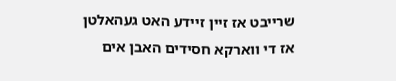שרייבט אז זיין זיידע האט געהאלטן אז די ווארקא חסידים האבן אים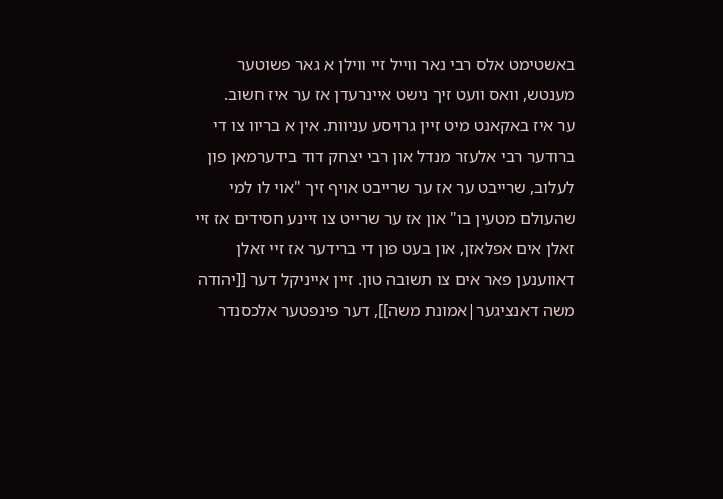באשטימט אלס רבי נאר ווייל זיי ווילן א גאר פשוטער מענטש, וואס וועט זיך נישט איינרעדן אז ער איז חשוב.
ער איז באקאנט מיט זיין גרויסע עניוות. אין א בריוו צו די ברודער רבי אלעזר מנדל און רבי יצחק דוד בידערמאן פון לעלוב, שרייבט ער אז ער שרייבט אויף זיך "אוי לו למי שהעולם מטעין בו" און אז ער שרייט צו זיינע חסידים אז זיי זאלן אים אפלאזן, און בעט פון די ברידער אז זיי זאלן דאווענען פאר אים צו תשובה טון. זיין אייניקל דער [[יהודה משה דאנציגער|אמונת משה]], דער פינפטער אלכסנדר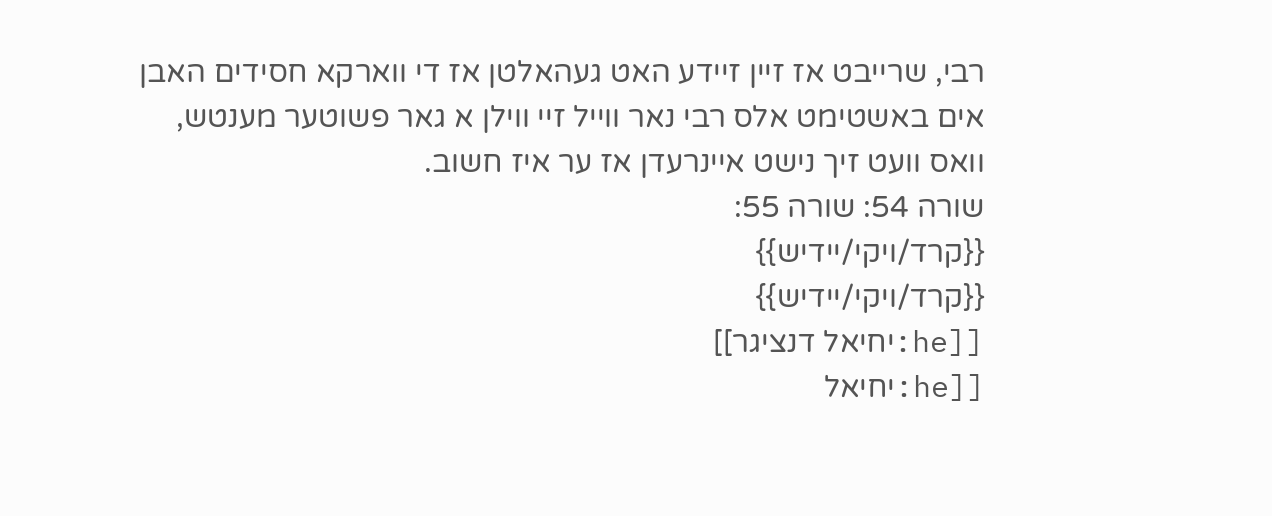רבי, שרייבט אז זיין זיידע האט געהאלטן אז די ווארקא חסידים האבן אים באשטימט אלס רבי נאר ווייל זיי ווילן א גאר פשוטער מענטש, וואס וועט זיך נישט איינרעדן אז ער איז חשוב.
שורה 54: שורה 55:
{{קרד/ויקי/יידיש}}
{{קרד/ויקי/יידיש}}
[[he:יחיאל דנציגר]]
[[he:יחיאל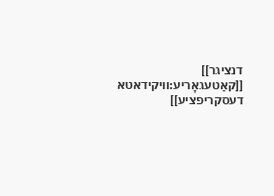דנציגר]]
[[קאַטעגאָריע:וויקידאטא דעסקריפציע]]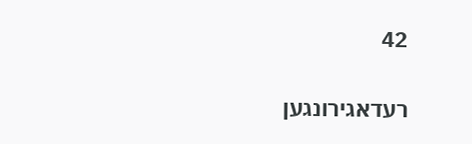42

רעדאגירונגען